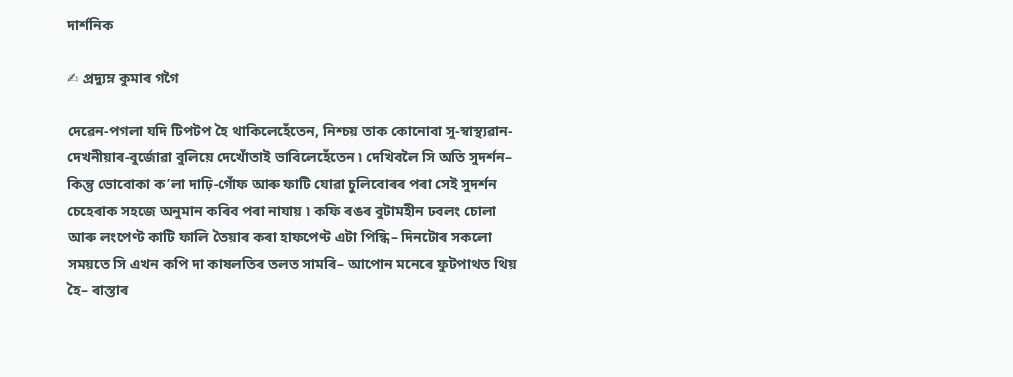দাৰ্শনিক

✍ প্ৰদ্যুম্ন কুমাৰ গগৈ

দেৱেন-পগলা যদি টিপটপ হৈ থাকিলেহেঁতেন, নিশ্চয় তাক কোনোবা সু-স্বাস্থ্যৱান-দেখনীয়াৰ-বুৰ্জোৱা বুলিয়ে দেখোঁতাই ভাবিলেহেঁতেন ৷ দেখিবলৈ সি অতি সুদৰ্শন– কিন্তু ভোবোকা ক’লা দাঢ়ি-গোঁফ আৰু ফাটি যোৱা চুলিবোৰৰ পৰা সেই সুদৰ্শন চেহেৰাক সহজে অনুমান কৰিব পৰা নাযায় ৷ কফি ৰঙৰ বুটামহীন ঢবলং চোলা আৰু লংপেণ্ট কাটি ফালি তৈয়াৰ কৰা হাফপেণ্ট এটা পিন্ধি– দিনটোৰ সকলো সময়তে সি এখন কপি দা কাষলতিৰ তলত সামৰি– আপোন মনেৰে ফুটপাথত থিয় হৈ– ৰাস্তাৰ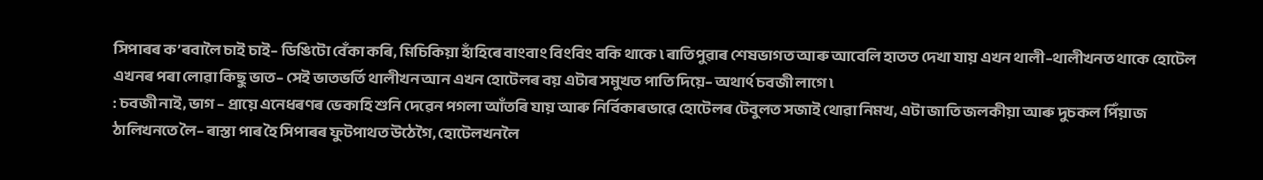সিপাৰৰ ক’ৰবালৈ চাই চাই– ডিঙিটো বেঁকা কৰি, মিচিকিয়া হাঁহিৰে বাংবাং বিংবিং বকি থাকে ৷ ৰাতিপুৱাৰ শেষভাগত আৰু আবেলি হাতত দেখা যায় এখন থালী–থালীখনত থাকে হোটেল এখনৰ পৰা লোৱা কিছু ভাত– সেই ভাতভৰ্তি থালীখন আন এখন হোটেলৰ বয় এটাৰ সমুখত পাতি দিয়ে– অথাৰ্ৎ চবজী লাগে ৷
: চবজী নাই, ভাগ – প্ৰায়ে এনেধৰণৰ ভেকাহি শুনি দেৱেন পগলা আঁতৰি যায় আৰু নিৰ্বিকাৰভাৱে হোটেলৰ টেবুলত সজাই থোৱা নিমখ, এটা জাতি জলকীয়া আৰু দুচকল পিঁয়াজ ঠালিখনতে লৈ– ৰাস্তা পাৰ হৈ সিপাৰৰ ফুটপাথত উঠেগৈ, হোটেলখনলৈ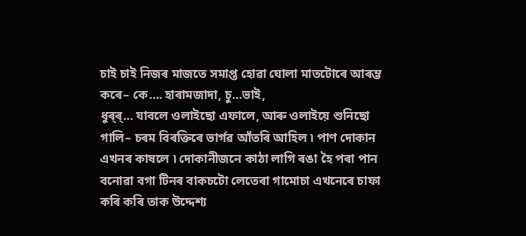চাই চাই নিজৰ মাজতে সমাপ্ত হোৱা ঘোলা মাতটোৰে আৰম্ভ কৰে– কে…. হাৰামজাদা, চু…ভাই,
ধুৰ্‌ৰ্‌… যাবলে ওলাইছো এফালে, আৰু ওলাইয়ে শুনিছো গালি– চৰম বিৰক্তিৰে ভাৰ্গৱ আঁতৰি আহিল ৷ পাণ দোকান এখনৰ কাষলে ৷ দোকানীজনে কাঠা লাগি ৰঙা হৈ পৰা পান বনোৱা বগা টিনৰ বাকচটো লেতেৰা গামোচা এখনেৰে চাফা কৰি কৰি তাক উদ্দেশ্য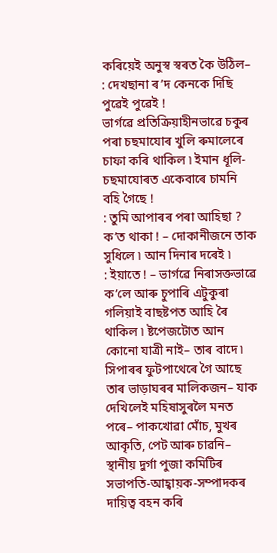কৰিয়েই অনুস্ব স্বৰত কৈ উঠিল–
: দেখছানা ৰ’দ কেনকে দিছি পুৱেই পুৱেই !
ভাৰ্গৱে প্ৰতিক্ৰিয়াহীনভাৱে চকুৰ পৰা চছমাযোৰ খুলি ৰুমালেৰে চাফা কৰি থাকিল ৷ ইমান ধূলি-চছমাযোৰত একেবাৰে চামনি বহি গৈছে !
: তুমি আপাৰৰ পৰা আহিছা ? ক’ত থাকা ! – দোকানীজনে তাক সুধিলে ৷ আন দিনাৰ দৰেই ৷
: ইয়াতে ! – ভাৰ্গৱে নিৰাসক্তভাৱে ক’লে আৰু চুপাৰি এটুকুৰা গলিয়াই বাছষ্টপত আহি ৰৈ থাকিল ৷ ষ্টপেজটোত আন কোনো যাত্ৰী নাই– তাৰ বাদে ৷ সিপাৰৰ ফুটপাথেৰে গৈ আছে তাৰ ভাড়াঘৰৰ মালিকজন– যাক দেখিলেই মহিষাসুৰলৈ মনত পৰে– পাকখোৱা মোঁচ, মুখৰ আকৃতি, পেট আৰু চাৱনি– স্থানীয় দুৰ্গা পুজা কমিটিৰ সভাপতি-আহ্বায়ক-সম্পাদকৰ দায়িত্ব বহন কৰি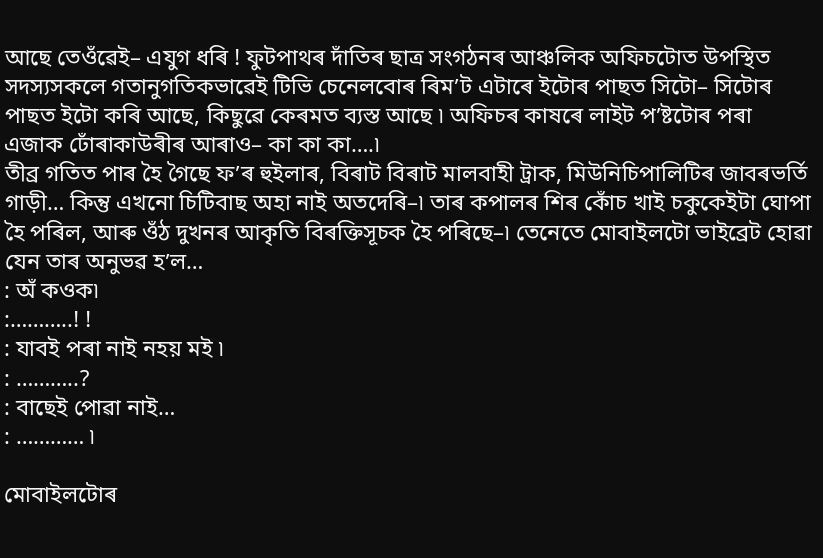আছে তেওঁৱেই– এযুগ ধৰি ! ফুটপাথৰ দাঁতিৰ ছাত্ৰ সংগঠনৰ আঞ্চলিক অফিচটোত উপস্থিত সদস্যসকলে গতানুগতিকভাৱেই টিভি চেনেলবোৰ ৰিম’ট এটাৰে ইটোৰ পাছত সিটো– সিটোৰ পাছত ইটো কৰি আছে, কিছুৱে কেৰমত ব্যস্ত আছে ৷ অফিচৰ কাষৰে লাইট প’ষ্টটোৰ পৰা এজাক ঢোঁৰাকাউৰীৰ আৰাও– কা কা কা….৷
তীব্ৰ গতিত পাৰ হৈ গৈছে ফ’ৰ হুইলাৰ, বিৰাট বিৰাট মালবাহী ট্ৰাক, মিউনিচিপালিটিৰ জাবৰভৰ্তি গাড়ী… কিন্তু এখনো চিটিবাছ অহা নাই অতদেৰি–৷ তাৰ কপালৰ শিৰ কোঁচ খাই চকুকেইটা ঘোপা হৈ পৰিল, আৰু ওঁঠ দুখনৰ আকৃতি বিৰক্তিসূচক হৈ পৰিছে–৷ তেনেতে মোবাইলটো ভাইব্ৰেট হোৱা যেন তাৰ অনুভৱ হ’ল…
: অঁ কওক৷
:………..! !
: যাবই পৰা নাই নহয় মই ৷
: ………..?
: বাছেই পোৱা নাই…
: ………… ৷

মোবাইলটোৰ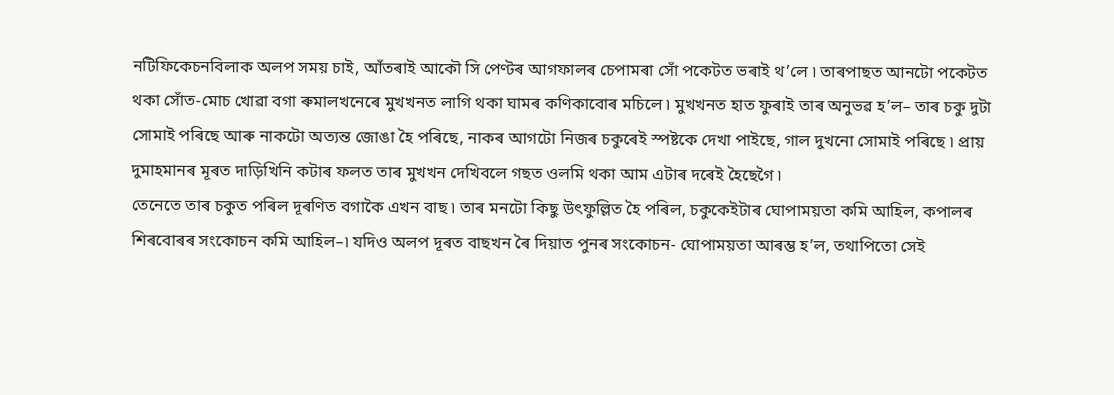নটিফিকেচনবিলাক অলপ সময় চাই, আঁতৰাই আকৌ সি পেণ্টৰ আগফালৰ চেপামৰা সোঁ পকেটত ভৰাই থ’লে ৷ তাৰপাছত আনটো পকেটত থকা সোঁত-মোচ খোৱা বগা ৰুমালখনেৰে মুখখনত লাগি থকা ঘামৰ কণিকাবোৰ মচিলে ৷ মুখখনত হাত ফুৰাই তাৰ অনুভৱ হ’ল– তাৰ চকু দুটা সোমাই পৰিছে আৰু নাকটো অত্যন্ত জোঙা হৈ পৰিছে, নাকৰ আগটো নিজৰ চকুৰেই স্পষ্টকে দেখা পাইছে, গাল দুখনো সোমাই পৰিছে ৷ প্ৰায় দুমাহমানৰ মূৰত দাড়িখিনি কটাৰ ফলত তাৰ মুখখন দেখিবলে গছত ওলমি থকা আম এটাৰ দৰেই হৈছেগৈ ৷
তেনেতে তাৰ চকুত পৰিল দূৰণিত বগাকৈ এখন বাছ ৷ তাৰ মনটো কিছু উৎফুল্লিত হৈ পৰিল, চকুকেইটাৰ ঘোপাময়তা কমি আহিল, কপালৰ শিৰবোৰৰ সংকোচন কমি আহিল–৷ যদিও অলপ দূৰত বাছখন ৰৈ দিয়াত পুনৰ সংকোচন- ঘোপাময়তা আৰম্ভ হ’ল, তথাপিতো সেই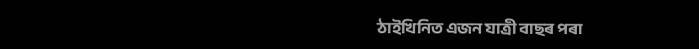ঠাইখিনিত এজন যাত্ৰী বাছৰ পৰা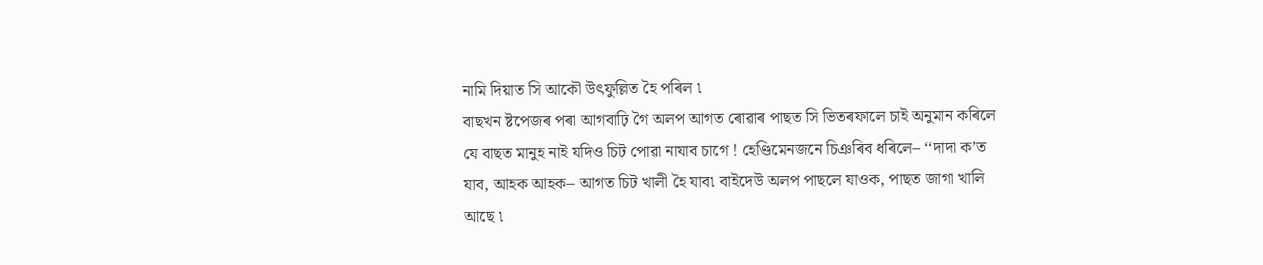নামি দিয়াত সি আকৌ উৎফুল্লিত হৈ পৰিল ৷
বাছখন ষ্টপেজৰ পৰা আগবাঢ়ি গৈ অলপ আগত ৰোৱাৰ পাছত সি ভিতৰফালে চাই অনুমান কৰিলে যে বাছত মানুহ নাই যদিও চিট পোৱা নাযাব চাগে ! হেণ্ডিমেনজনে চিঞৰিব ধৰিলে– ‘‘দাদা ক’ত যাব, আহক আহক– আগত চিট খালী হৈ যাব৷ বাইদেউ অলপ পাছলে যাওক, পাছত জাগা খালি আছে ৷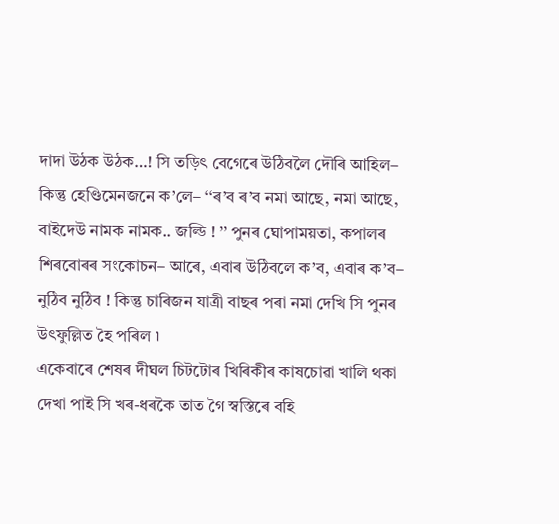দাদা উঠক উঠক…! সি তড়িৎ বেগেৰে উঠিবলৈ দৌৰি আহিল– কিন্তু হেণ্ডিমেনজনে ক’লে– ‘‘ৰ’ব ৰ’ব নমা আছে, নমা আছে, বাইদেউ নামক নামক.. জল্ডি ! ’’ পুনৰ ঘোপাময়তা, কপালৰ শিৰবোৰৰ সংকোচন– আৰে, এবাৰ উঠিবলে ক’ব, এবাৰ ক’ব– নুঠিব নুঠিব ! কিন্তু চাৰিজন যাত্ৰী বাছৰ পৰা নমা দেখি সি পুনৰ উৎফুল্লিত হৈ পৰিল ৷
একেবাৰে শেষৰ দীঘল চিটটোৰ খিৰিকীৰ কাষচোৱা খালি থকা দেখা পাই সি খৰ-ধৰকৈ তাত গৈ স্বস্তিৰে বহি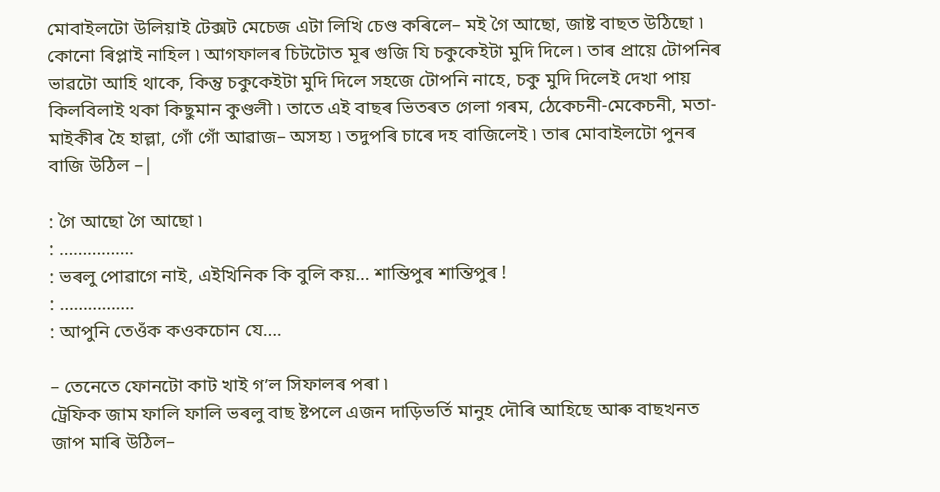মোবাইলটো উলিয়াই টেক্সট মেচেজ এটা লিখি চেণ্ড কৰিলে– মই গৈ আছো, জাষ্ট বাছত উঠিছো ৷ কোনো ৰিপ্লাই নাহিল ৷ আগফালৰ চিটটোত মূৰ গুজি যি চকুকেইটা মুদি দিলে ৷ তাৰ প্ৰায়ে টোপনিৰ ভাৱটো আহি থাকে, কিন্তু চকুকেইটা মুদি দিলে সহজে টোপনি নাহে, চকু মুদি দিলেই দেখা পায় কিলবিলাই থকা কিছুমান কুণ্ডলী ৷ তাতে এই বাছৰ ভিতৰত গেলা গৰম, ঠেকেচনী-মেকেচনী, মতা-মাইকীৰ হৈ হাল্লা, গোঁ গোঁ আৱাজ– অসহ্য ৷ তদুপৰি চাৰে দহ বাজিলেই ৷ তাৰ মোবাইলটো পুনৰ বাজি উঠিল –|

: গৈ আছো গৈ আছো ৷
: …………….
: ভৰলু পোৱাগে নাই, এইখিনিক কি বুলি কয়… শান্তিপুৰ শান্তিপুৰ !
: …………….
: আপুনি তেওঁক কওকচোন যে….

– তেনেতে ফোনটো কাট খাই গ’ল সিফালৰ পৰা ৷
ট্ৰেফিক জাম ফালি ফালি ভৰলু বাছ ষ্টপলে এজন দাড়িভৰ্তি মানুহ দৌৰি আহিছে আৰু বাছখনত জাপ মাৰি উঠিল–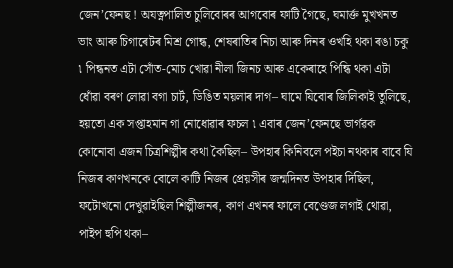জেন’ফেনছ ! অযত্নপালিত চুলিবোৰৰ আগবোৰ ফাটি গৈছে, ঘমাৰ্ক্ত মুখখনত ভাং আৰু চিগাৰেটৰ মিশ্ৰ গোন্ধ, শেষৰাতিৰ নিচা আৰু দিনৰ ওখহি থকা ৰঙা চকু ৷ পিন্ধনত এটা সোঁত-মোচ খোৱা নীলা জিনচ আৰু একেৰাহে পিন্ধি থকা এটা ধোঁৱা বৰণ লোৱা বগা চাৰ্ট, ডিঙিত ময়লাৰ দাগ– ঘামে যিবোৰ জিলিকাই তুলিছে, হয়তো এক সপ্তাহমান গা নোধোৱাৰ ফচল ৷ এবাৰ জেন’ফেনছে ভাৰ্গৱক কোনোবা এজন চিত্ৰশিল্পীৰ কথা কৈছিল– উপহাৰ কিনিবলে পইচা নথকাৰ বাবে যি নিজৰ কাণখনকে বোলে কাটি নিজৰ প্ৰেয়সীৰ জন্মদিনত উপহাৰ দিছিল, ফটোখনো দেখুৱাইছিল শিল্পীজনৰ, কাণ এখনৰ ফালে বেণ্ডেজ লগাই থোৱা, পাইপ হুপি থকা–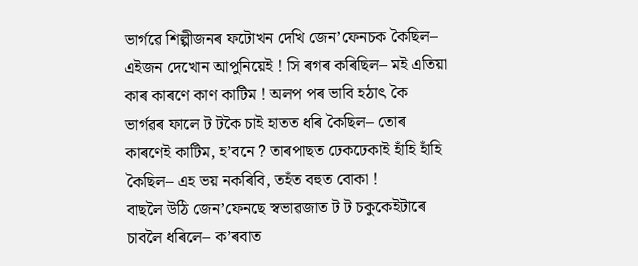ভাৰ্গৱে শিল্পীজনৰ ফটোখন দেখি জেন’ফেনচক কৈছিল– এইজন দেখোন আপুনিয়েই ! সি ৰগৰ কৰিছিল– মই এতিয়া কাৰ কাৰণে কাণ কাটিম ! অলপ পৰ ভাবি হঠাৎ কৈ ভাৰ্গৱৰ ফালে ট টকৈ চাই হাতত ধৰি কৈছিল– তোৰ কাৰণেই কাটিম, হ’বনে ? তাৰপাছত ঢেকঢেকাই হাঁহি হাঁহি কৈছিল– এহ ভয় নকৰিবি, তহঁত বহুত বোকা !
বাছলৈ উঠি জেন’ফেনছে স্বভাৱজাত ট ট চকুকেইটাৰে চাবলৈ ধৰিলে– ক’ৰবাত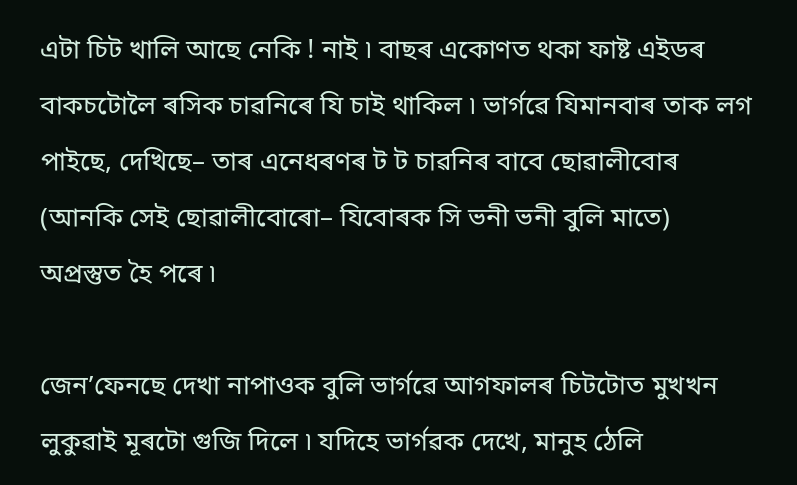এটা চিট খালি আছে নেকি ! নাই ৷ বাছৰ একোণত থকা ফাষ্ট এইডৰ বাকচটোলৈ ৰসিক চাৱনিৰে যি চাই থাকিল ৷ ভাৰ্গৱে যিমানবাৰ তাক লগ পাইছে, দেখিছে– তাৰ এনেধৰণৰ ট ট চাৱনিৰ বাবে ছোৱালীবোৰ (আনকি সেই ছোৱালীবোৰো– যিবোৰক সি ভনী ভনী বুলি মাতে) অপ্ৰস্তুত হৈ পৰে ৷

জেন’ফেনছে দেখা নাপাওক বুলি ভাৰ্গৱে আগফালৰ চিটটোত মুখখন লুকুৱাই মূৰটো গুজি দিলে ৷ যদিহে ভাৰ্গৱক দেখে, মানুহ ঠেলি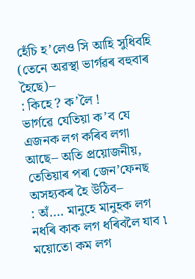হেঁচি হ’লেও সি আহি সুধিবহি (তেনে অৱস্থা ভাৰ্গৱৰ বহুবাৰ হৈছে)–
: কিহে ? ক’লৈ !
ভাৰ্গৱে যেতিয়া ক’ব যে এজনক লগ কৰিব লগা আছে– অতি প্ৰয়োজনীয়, তেতিয়াৰ পৰা জেন’ফেনছ অসহ্যকৰ হৈ উঠিব–
: অঁ…. মানুহে মানুহক লগ নধৰি কাক লগ ধৰিবলৈ যাব ৷ ময়োতো কম লগ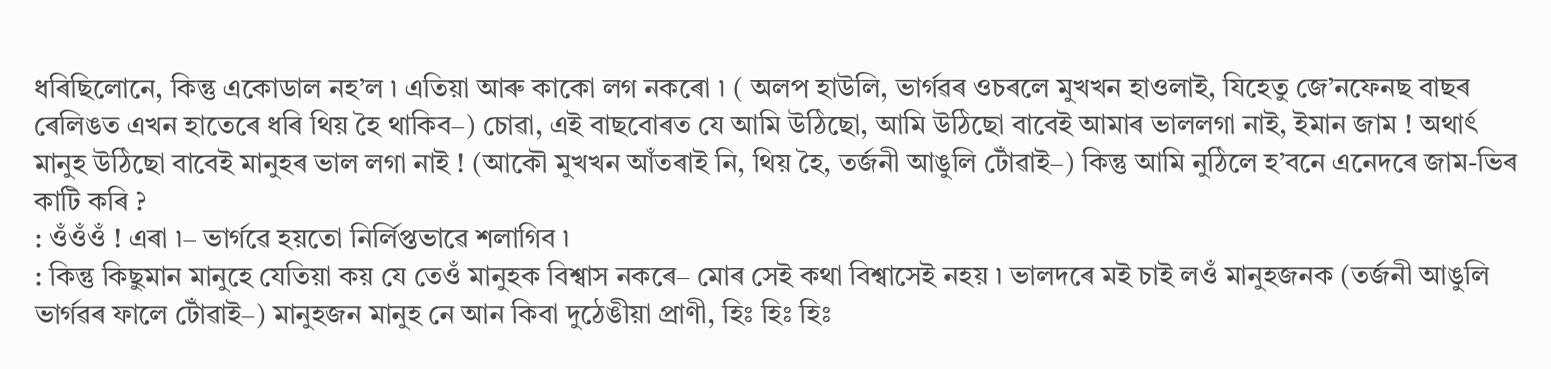ধৰিছিলোনে, কিন্তু একোডাল নহ’ল ৷ এতিয়া আৰু কাকো লগ নকৰো ৷ ( অলপ হাউলি, ভাৰ্গৱৰ ওচৰলে মুখখন হাওলাই, যিহেতু জে’নফেনছ বাছৰ ৰেলিঙত এখন হাতেৰে ধৰি থিয় হৈ থাকিব–) চোৱা, এই বাছবোৰত যে আমি উঠিছো, আমি উঠিছো বাবেই আমাৰ ভাললগা নাই, ইমান জাম ! অথাৰ্ৎ মানুহ উঠিছো বাবেই মানুহৰ ভাল লগা নাই ! (আকৌ মুখখন আঁতৰাই নি, থিয় হৈ, তৰ্জনী আঙুলি টোঁৱাই–) কিন্তু আমি নুঠিলে হ’বনে এনেদৰে জাম-ভিৰ কাটি কৰি ?
: ওঁওঁওঁ ! এৰা ৷– ভাৰ্গৱে হয়তো নিৰ্লিপ্তভাৱে শলাগিব ৷
: কিন্তু কিছুমান মানুহে যেতিয়া কয় যে তেওঁ মানুহক বিশ্বাস নকৰে– মোৰ সেই কথা বিশ্বাসেই নহয় ৷ ভালদৰে মই চাই লওঁ মানুহজনক (তৰ্জনী আঙুলি ভাৰ্গৱৰ ফালে টোঁৱাই–) মানুহজন মানুহ নে আন কিবা দুঠেঙীয়া প্ৰাণী, হিঃ হিঃ হিঃ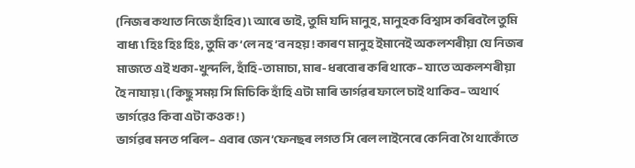(নিজৰ কথাত নিজে হাঁহিব)৷ আৰে ভাই, তুমি যদি মানুহ, মানুহক বিশ্বাস কৰিবলৈ তুমি বাধ্য ৷ হিঃ হিঃ হিঃ, তুমি ক’লে নহ’ব নহয় ! কাৰণ মানুহ ইমানেই অকলশৰীয়া যে নিজৰ মাজতে এই খকা-খুন্দলি, হাঁহি-তামাচা, মাৰ-ধৰবোৰ কৰি থাকে– যাতে অকলশৰীয়া হৈ নাযায় ৷ (কিছু সময় সি মিচিকি হাঁহি এটা মাৰি ভাৰ্গৱৰ ফালে চাই থাকিব– অথাৰ্ৎ ভাৰ্গৱেও কিবা এটা কওক ! )
ভাৰ্গৱৰ মনত পৰিল– এবাৰ জেন’ফেনছৰ লগত সি ৰেল লাইনেৰে কেনিবা গৈ থাকোঁতে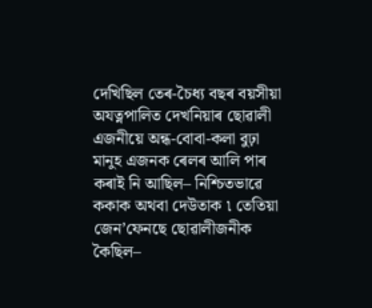দেখিছিল তেৰ-চৈধ্য বছৰ বয়সীয়া অযত্নপালিত দেখনিয়াৰ ছোৱালী এজনীয়ে অন্ধ-বোবা-কলা বুঢ়া মানুহ এজনক ৰেলৰ আলি পাৰ কৰাই নি আছিল– নিশ্চিতভাৱে ককাক অথবা দেউতাক ৷ তেতিয়া জেন’ফেনছে ছোৱালীজনীক কৈছিল–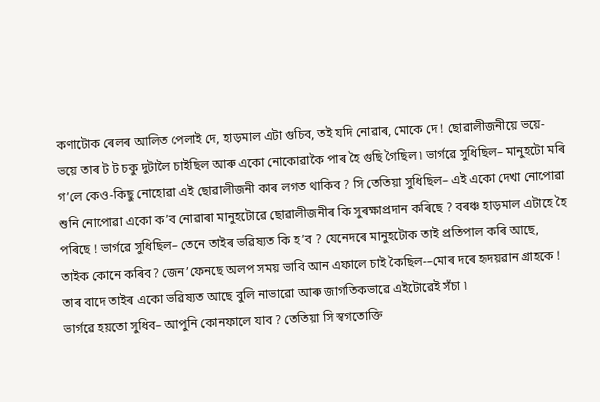কণাটোক ৰেলৰ আলিত পেলাই দে, হাড়মাল এটা গুচিব, তই যদি নোৱাৰ, মোকে দে ! ছোৱালীজনীয়ে ভয়ে-ভয়ে তাৰ ট ট চকু দুটালৈ চাইছিল আৰু একো নোকোৱাকৈ পাৰ হৈ গুছি গৈছিল ৷ ভাৰ্গৱে সুধিছিল– মানুহটো মৰি গ’লে কেও-কিছু নোহোৱা এই ছোৱালীজনী কাৰ লগত থাকিব ? সি তেতিয়া সুধিছিল– এই একো দেখা নোপোৱা শুনি নোপোৱা একো ক’ব নোৱাৰা মানুহটোৱে ছোৱালীজনীৰ কি সুৰক্ষাপ্ৰদান কৰিছে ? বৰঞ্চ হাড়মাল এটাহে হৈ পৰিছে ! ভাৰ্গৱে সুধিছিল– তেনে তাইৰ ভৱিষ্যত কি হ’ব ? যেনেদৰে মানুহটোক তাই প্ৰতিপাল কৰি আছে, তাইক কোনে কৰিব? জেন’ফেনছে অলপ সময় ভাবি আন এফালে চাই কৈছিল-–মোৰ দৰে হৃদয়ৱান গ্ৰাহকে ! তাৰ বাদে তাইৰ একো ভৱিষ্যত আছে বুলি নাভাৱো আৰু জাগতিকভাৱে এইটোৱেই সঁচা ৷
ভাৰ্গৱে হয়তো সুধিব– আপুনি কোনফালে যাব ? তেতিয়া সি স্বগতোক্তি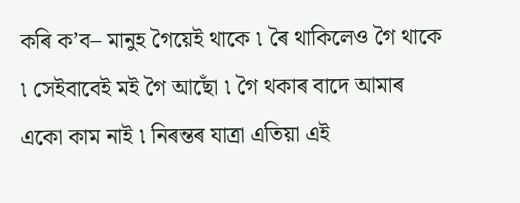কৰি ক’ব– মানুহ গৈয়েই থাকে ৷ ৰৈ থাকিলেও গৈ থাকে ৷ সেইবাবেই মই গৈ আছোঁ ৷ গৈ থকাৰ বাদে আমাৰ একো কাম নাই ৷ নিৰন্তৰ যাত্ৰা এতিয়া এই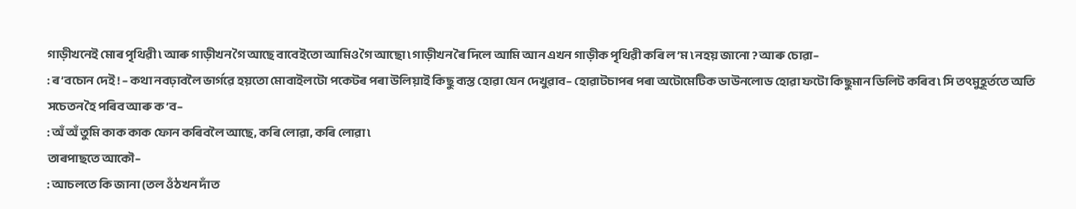গাড়ীখনেই মোৰ পৃথিৱী ৷ আৰু গাড়ীখন গৈ আছে বাবেইতো আমিও গৈ আছো ৷ গাড়ীখন ৰৈ দিলে আমি আন এখন গাড়ীক পৃথিৱী কৰি ল’ম ৷ নহয় জানো ? আৰু চোৱা–
: ৰ’বচোন দেই ! – কথা নবঢ়াবলৈ ভাৰ্গৱে হয়তো মোবাইলটো পকেটৰ পৰা উলিয়াই কিছু ব্যস্ত হোৱা যেন দেখুৱাব– হোৱাটচাপৰ পৰা অটোমেটিক ডাউনলোড হোৱা ফটো কিছুমান ডিলিট কৰিব ৷ সি তৎমুহূৰ্ততে অতি সচেতন হৈ পৰিব আৰু ক’ব–
: অঁ অঁ তুমি কাক কাক ফোন কৰিবলৈ আছে, কৰি লোৱা, কৰি লোৱা ৷
তাৰপাছতে আকৌ–
: আচলতে কি জানা (তল ওঁঠখন দাঁত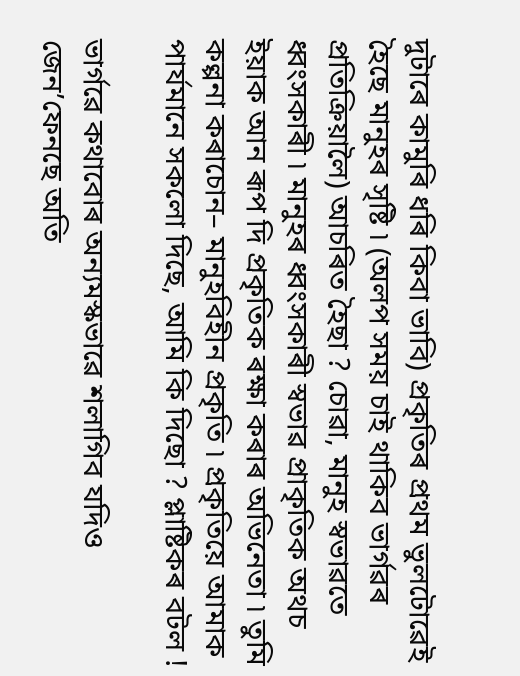দুটাৰে কামুৰি ধৰি কিবা ভাবি) প্ৰকৃতিৰ প্ৰথম ভুলটোৱেই হৈছে মানুহৰ সৃষ্টি ৷ (অলপ সময় চাই থাকিব ভাৰ্গৱৰ প্ৰতিক্ৰিয়ালৈ) আচৰিত হৈছা ? চোৱা, মানুহ স্বভাৱতে ধ্বংসকাৰী ৷ মানুহৰ ধ্বংসকাৰী স্বভাৱ প্ৰাকৃতিক অথচ ইয়াক আন ৰূপ দি প্ৰকৃতিক ৰক্ষা কৰাৰ অভিনেতা ৷ তুমি কল্পনা কৰাচোন– মানুহবিহীন প্ৰকৃতি ৷ প্ৰকৃতিয়ে আমাক পাৰ্যমানে সকলো দিছে, আমি কি দিছো ? প্লাষ্টিকৰ বটল !

ভাৰ্গৱে কথাবোৰ অন্যমস্কভাৱে শলাগিব যদিও জেন’ফেনছে অতি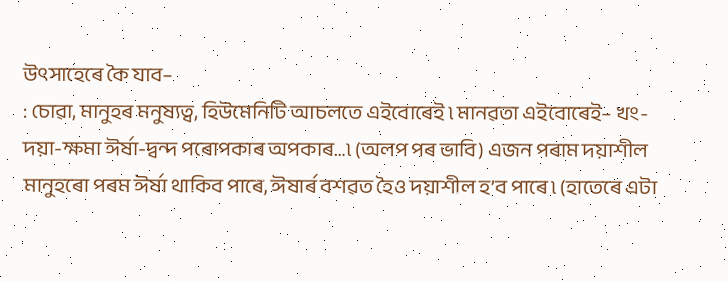উৎসাহেৰে কৈ যাব–
: চোৱা, মানুহৰ মনুষ্যত্ব, হিউমেনিটি আচলতে এইবোৰেই ৷ মানৱতা এইবোৰেই– খং-দয়া-ক্ষমা ঈৰ্ষা-দ্বন্দ পৰোপকাৰ অপকাৰ…৷ (অলপ পৰ ভাবি) এজন পৰাম দয়াশীল মানুহৰো পৰম ঈৰ্ষা থাকিব পাৰে, ঈষাৰ্ৰ বশৱত হৈও দয়াশীল হ’ব পাৰে ৷ (হাতেৰে এটা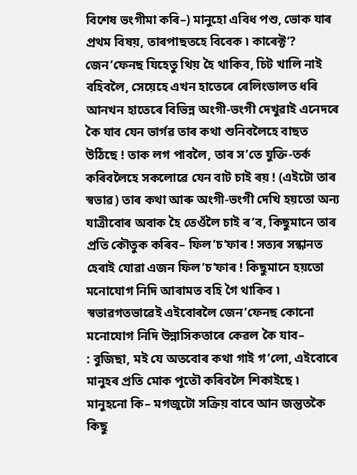বিশেষ ভংগীমা কৰি–) মানুহো এবিধ পশু, ভোক যাৰ প্ৰথম বিষয়, তাৰপাছতহে বিবেক ৷ কাৰেক্ট’?
জেন’ফেনছ যিহেতু থিয় হৈ থাকিব, চিট খালি নাই বহিবলৈ, সেয়েহে এখন হাতেৰে ৰেলিংডালত ধৰি আনখন হাতেৰে বিভিন্ন অংগী-ভংগী দেখুৱাই এনেদৰে কৈ যাব যেন ভাৰ্গৱ তাৰ কথা শুনিবলৈহে বাছত উঠিছে ! তাক লগ পাবলৈ, তাৰ স’তে যুক্তি-তৰ্ক কৰিবলৈহে সকলোৱে যেন বাট চাই ৰয় ! (এইটো তাৰ স্বভাৱ) তাৰ কথা আৰু অংগী-ভংগী দেখি হয়তো অন্য যাত্ৰীবোৰ অবাক হৈ তেওঁলৈ চাই ৰ’ব, কিছুমানে তাৰ প্ৰতি কৌতুক কৰিব– ফিল’চ’ফাৰ ! সত্যৰ সন্ধানত হেৰাই যোৱা এজন ফিল’চ’ফাৰ ! কিছুমানে হয়তো মনোযোগ নিদি আৰামত বহি গৈ থাকিব ৷
স্বভাৱগতভাৱেই এইবোৰলৈ জেন’ফেনছ কোনো মনোযোগ নিদি উন্নাসিকতাৰে কেৱল কৈ যাব–
: বুজিছা, মই যে অতবোৰ কথা গাই গ’লো, এইবোৰে মানুহৰ প্ৰতি মোক পুতৌ কৰিবলৈ শিকাইছে ৷ মানুহনো কি– মগজুটো সক্ৰিয় বাবে আন জন্তুতকৈ কিছু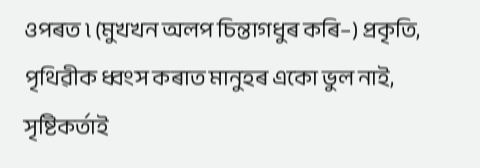ওপৰত ৷ (মুখখন অলপ চিন্তাগধুৰ কৰি–) প্ৰকৃতি, পৃথিৱীক ধ্বংস কৰাত মানুহৰ একো ভুল নাই, সৃষ্টিকৰ্তাই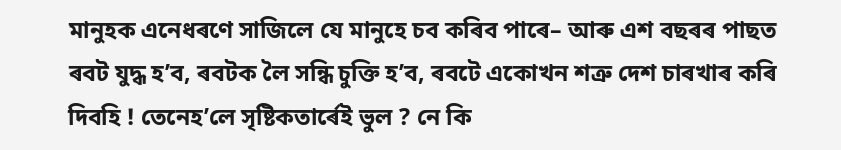মানুহক এনেধৰণে সাজিলে যে মানুহে চব কৰিব পাৰে– আৰু এশ বছৰৰ পাছত ৰবট যুদ্ধ হ’ব, ৰবটক লৈ সন্ধি চুক্তি হ’ব, ৰবটে একোখন শত্ৰু দেশ চাৰখাৰ কৰি দিবহি ! তেনেহ’লে সৃষ্টিকতাৰ্ৰেই ভুল ? নে কি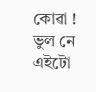কোৱা ! ভুল নে এইটো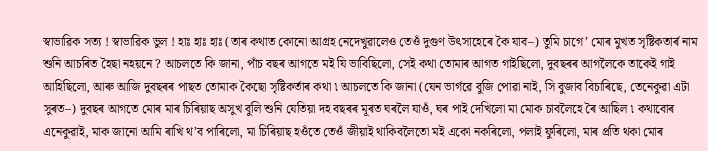স্বাভাৱিক সত্য ! স্বাভাৱিক ভুল ! হাঃ হাঃ হাঃ (তাৰ কথাত কোনো আগ্ৰহ নেদেখুৱালেও তেওঁ দুগুণ উৎসাহেৰে কৈ যাব–) তুমি চাগে’ মোৰ মুখত সৃষ্টিকতাৰ্ৰ নাম শুনি আচৰিত হৈছা নহয়নে ? আচলতে কি জানা, পাঁচ বছৰ আগতে মই যি ভাবিছিলো, সেই কথা তোমাৰ আগত গাইছিলো, দুবছৰৰ আগলৈকে তাকেই গাই আহিছিলো, আৰু আজি দুবছৰৰ পাছত তোমাক কৈছো সৃষ্টিকৰ্তাৰ কথা ৷ আচলতে কি জানা (যেন ভাৰ্গৱে বুজি পোৱা নাই, সি বুজাব বিচাৰিছে, তেনেকুৱা এটা সুৰত–) দুবছৰ আগতে মোৰ মাৰ চিৰিয়াছ অসুখ বুলি শুনি যেতিয়া দহ বছৰৰ মূৰত ঘৰলৈ যাওঁ, ঘৰ পাই দেখিলো মা মোক চাবলৈহে ৰৈ আছিল ৷ কথাবোৰ এনেকুৱাই, মাক জানো আমি ৰাখি থ’ব পাৰিলো, মা চিৰিয়াছ হওঁতে তেওঁ জীয়াই থাকিবলৈতো মই একো নকৰিলো, পলাই ফুৰিলো, মাৰ প্ৰতি থকা মোৰ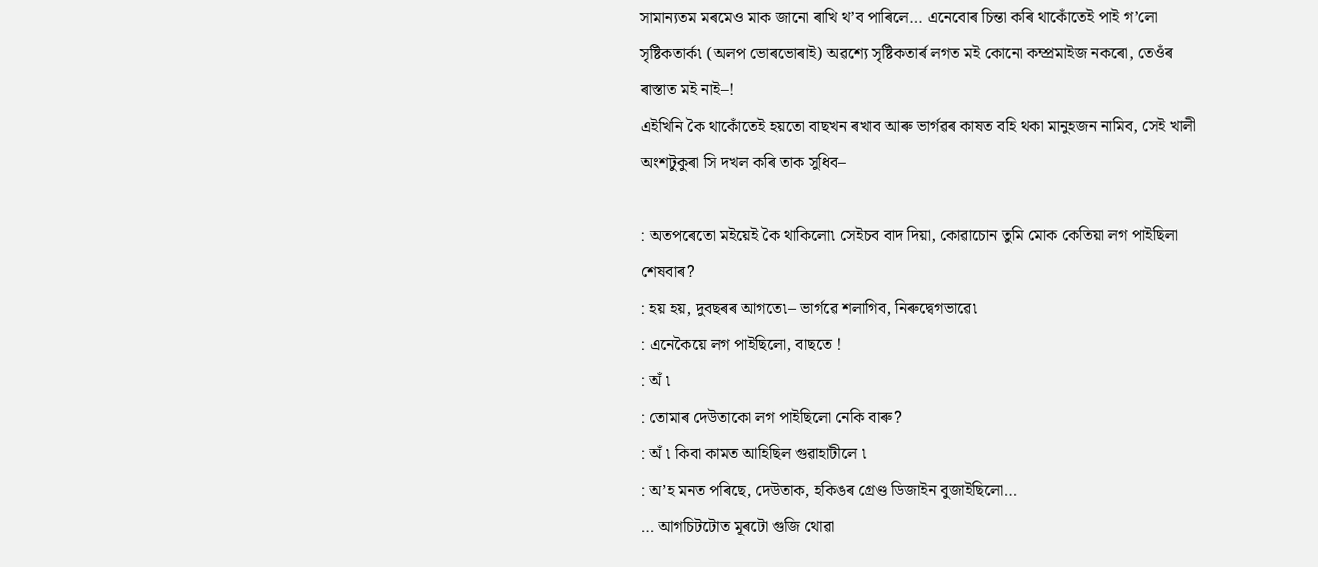সামান্যতম মৰমেও মাক জানো ৰাখি থ’ব পাৰিলে… এনেবোৰ চিন্তা কৰি থাকোঁতেই পাই গ’লো সৃষ্টিকতাৰ্ক৷ (অলপ ভোৰভোৰাই) অৱশ্যে সৃষ্টিকতাৰ্ৰ লগত মই কোনো কম্প্ৰমাইজ নকৰো, তেওঁৰ ৰাস্তাত মই নাই–!
এইখিনি কৈ থাকোঁতেই হয়তো বাছখন ৰখাব আৰু ভাৰ্গৱৰ কাষত বহি থকা মানুহজন নামিব, সেই খালী অংশটুকুৰা সি দখল কৰি তাক সুধিব–

: অতপৰেতো মইয়েই কৈ থাকিলো৷ সেইচব বাদ দিয়া, কোৱাচোন তুমি মোক কেতিয়া লগ পাইছিলা শেষবাৰ?
: হয় হয়, দুবছৰৰ আগতে৷– ভাৰ্গৱে শলাগিব, নিৰুদ্বেগভাৱে৷
: এনেকৈয়ে লগ পাইছিলো, বাছতে !
: অঁ ৷
: তোমাৰ দেউতাকো লগ পাইছিলো নেকি বাৰু?
: অঁ ৷ কিবা কামত আহিছিল গুৱাহাটীলে ৷
: অ’হ মনত পৰিছে, দেউতাক, হকিঙৰ গ্ৰেণ্ড ডিজাইন বুজাইছিলো…
… আগচিটটোত মূৰটো গুজি থোৱা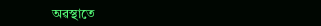অৱস্থাতে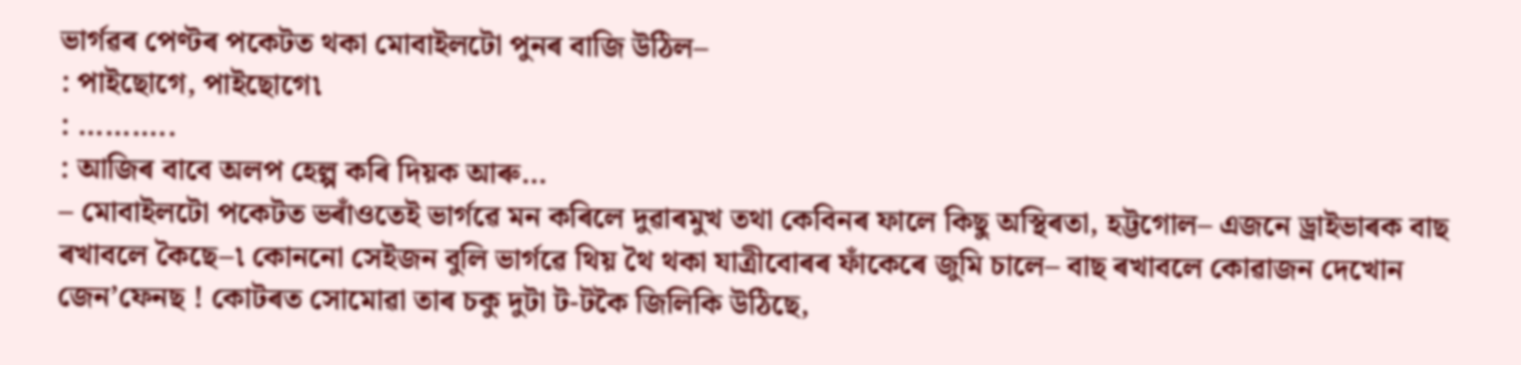ভাৰ্গৱৰ পেণ্টৰ পকেটত থকা মোবাইলটো পুনৰ বাজি উঠিল–
: পাইছোগে, পাইছোগে৷
: ………..
: আজিৰ বাবে অলপ হেল্প কৰি দিয়ক আৰু…
– মোবাইলটো পকেটত ভৰাঁওতেই ভাৰ্গৱে মন কৰিলে দুৱাৰমুখ তথা কেবিনৰ ফালে কিছু অস্থিৰতা, হট্টগোল– এজনে ড্ৰাইভাৰক বাছ ৰখাবলে কৈছে–৷ কোননো সেইজন বুলি ভাৰ্গৱে থিয় থৈ থকা যাত্ৰীবোৰৰ ফাঁকেৰে জুমি চালে– বাছ ৰখাবলে কোৱাজন দেখোন জেন’ফেনছ ! কোটৰত সোমোৱা তাৰ চকু দুটা ট-টকৈ জিলিকি উঠিছে,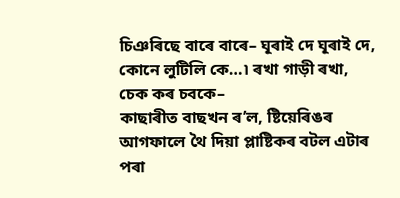চিঞৰিছে বাৰে বাৰে– ঘূৰাই দে ঘূৰাই দে, কোনে লুটিলি কে…৷ ৰখা গাড়ী ৰখা, চেক কৰ চবকে–
কাছাৰীত বাছখন ৰ’ল, ষ্টিয়েৰিঙৰ আগফালে থৈ দিয়া প্লাষ্টিকৰ বটল এটাৰ পৰা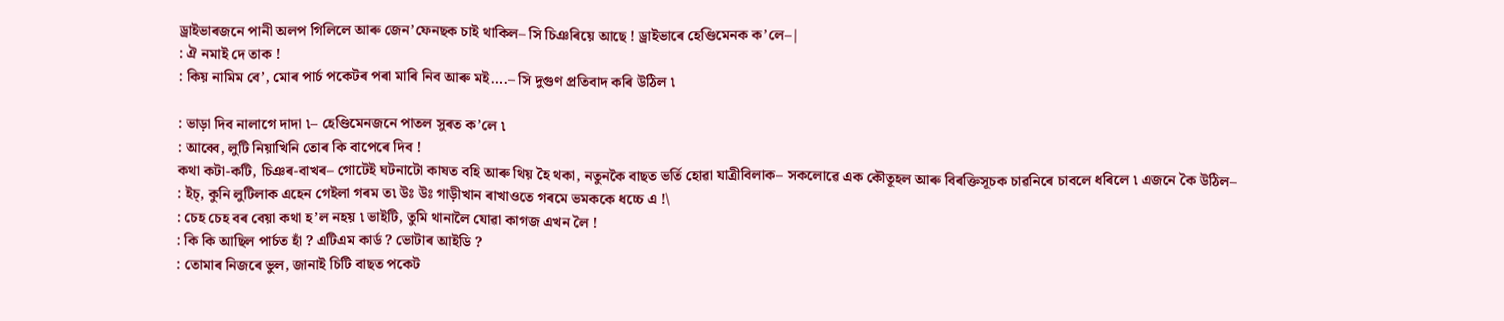ড্ৰাইভাৰজনে পানী অলপ গিলিলে আৰু জেন’ফেনছক চাই থাকিল– সি চিঞৰিয়ে আছে ! ড্ৰাইভাৰে হেণ্ডিমেনক ক’লে–|
: ঐ নমাই দে তাক !
: কিয় নামিম বে’, মোৰ পাৰ্চ পকেটৰ পৰা মাৰি নিব আৰু মই….– সি দুগুণ প্ৰতিবাদ কৰি উঠিল ৷

: ভাড়া দিব নালাগে দাদা ৷– হেণ্ডিমেনজনে পাতল সুৰত ক’লে ৷
: আব্বে, লুটি নিয়াখিনি তোৰ কি বাপেৰে দিব !
কথা কটা-কটি, চিঞৰ-বাখৰ– গোটেই ঘটনাটো কাষত বহি আৰু থিয় হৈ থকা, নতুনকৈ বাছত ভৰ্তি হোৱা যাত্ৰীবিলাক– সকলোৱে এক কৌতূহল আৰু বিৰক্তিসূচক চাৱনিৰে চাবলে ধৰিলে ৷ এজনে কৈ উঠিল–
: ইচ্‌, কুনি লুটিলাক এহেন গেইলা গৰম ত৷ উঃ উঃ গাড়ীখান ৰাখাওতে গৰমে ভমককে ধচ্চে এ !\
: চেহ চেহ বৰ বেয়া কথা হ’ল নহয় ৷ ভাইটি, তুমি থানালৈ যোৱা কাগজ এখন লৈ !
: কি কি আছিল পাৰ্চত হাঁ ? এটিএম কাৰ্ড ? ভোটাৰ আইডি ?
: তোমাৰ নিজৰে ভুল, জানাই চিটি বাছত পকেট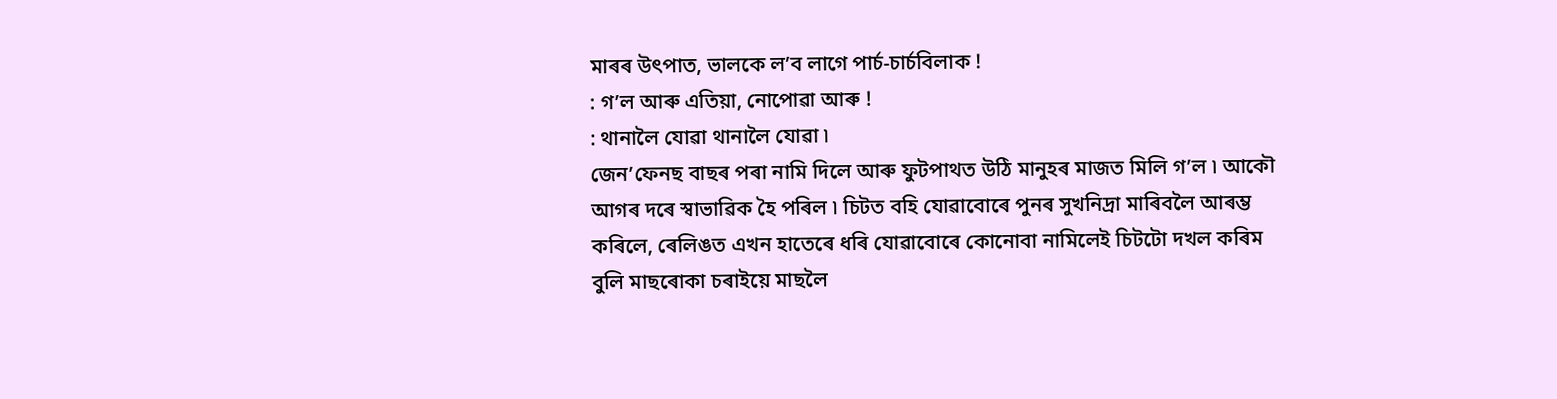মাৰৰ উৎপাত, ভালকে ল’ব লাগে পাৰ্চ-চাৰ্চবিলাক !
: গ’ল আৰু এতিয়া, নোপোৱা আৰু !
: থানালৈ যোৱা থানালৈ যোৱা ৷
জেন’ফেনছ বাছৰ পৰা নামি দিলে আৰু ফুটপাথত উঠি মানুহৰ মাজত মিলি গ’ল ৷ আকৌ আগৰ দৰে স্বাভাৱিক হৈ পৰিল ৷ চিটত বহি যোৱাবোৰে পুনৰ সুখনিদ্ৰা মাৰিবলৈ আৰম্ভ কৰিলে, ৰেলিঙত এখন হাতেৰে ধৰি যোৱাবোৰে কোনোবা নামিলেই চিটটো দখল কৰিম বুলি মাছৰোকা চৰাইয়ে মাছলৈ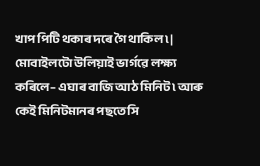খাপ পিটি থকাৰ দৰে গৈ থাকিল ৷|
মোবাইলটো উলিয়াই ভাৰ্গৱে লক্ষ্য কৰিলে– এঘাৰ বাজি আঠ মিনিট ৷ আৰু কেই মিনিটমানৰ পছতে সি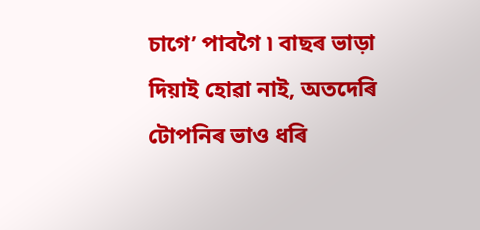চাগে’ পাবগৈ ৷ বাছৰ ভাড়া দিয়াই হোৱা নাই, অতদেৰি টোপনিৰ ভাও ধৰি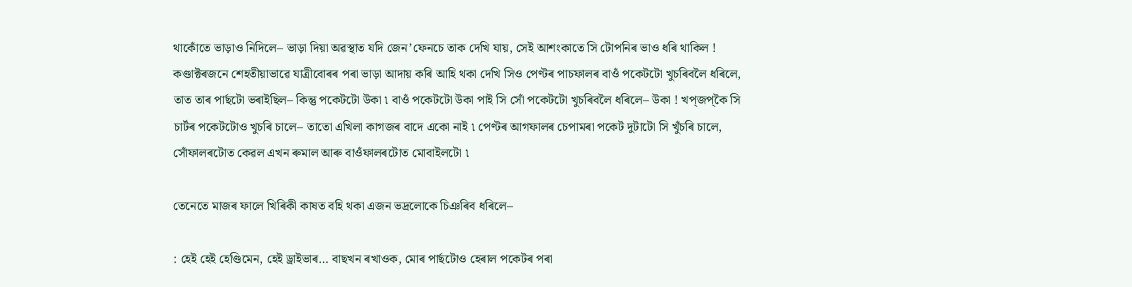থাকোঁতে ভাড়াও নিদিলে– ভাড়া দিয়া অৱস্থাত যদি জেন’ফেনচে তাক দেখি যায়, সেই আশংকাতে সি টোপনিৰ ভাও ধৰি থাকিল ! কণ্ডাক্টৰজনে শেহতীয়াভাৱে যাত্ৰীবোৰৰ পৰা ভাড়া আদায় কৰি আহি থকা দেখি সিও পেণ্টৰ পাচফালৰ বাওঁ পকেটটো খুচৰিবলৈ ধৰিলে, তাত তাৰ পাৰ্ছটো ভৰাইছিল– কিন্তু পকেটটো উকা ৷ বাওঁ পকেটটো উকা পাই সি সোঁ পকেটটো খুচৰিবলৈ ধৰিলে– উকা ! খপ্‌জপ্‌কৈ সি চাৰ্টৰ পকেটটোও খুচৰি চালে– তাতো এখিলা কাগজৰ বাদে একো নাই ৷ পেণ্টৰ আগফালৰ চেপামৰা পকেট দুটাটো সি খুঁচৰি চালে, সোঁফালৰটোত কেৱল এখন ৰুমাল আৰু বাওঁফালৰটোত মোবাইলটো ৷

তেনেতে মাজৰ ফালে খিৰিকী কাষত বহি থকা এজন ভদ্ৰলোকে চিঞৰিব ধৰিলে–

: হেই হেই হেণ্ডিমেন, হেই ড্ৰাইভাৰ… বাছখন ৰখাওক, মোৰ পাৰ্ছটোও হেৰাল পকেটৰ পৰা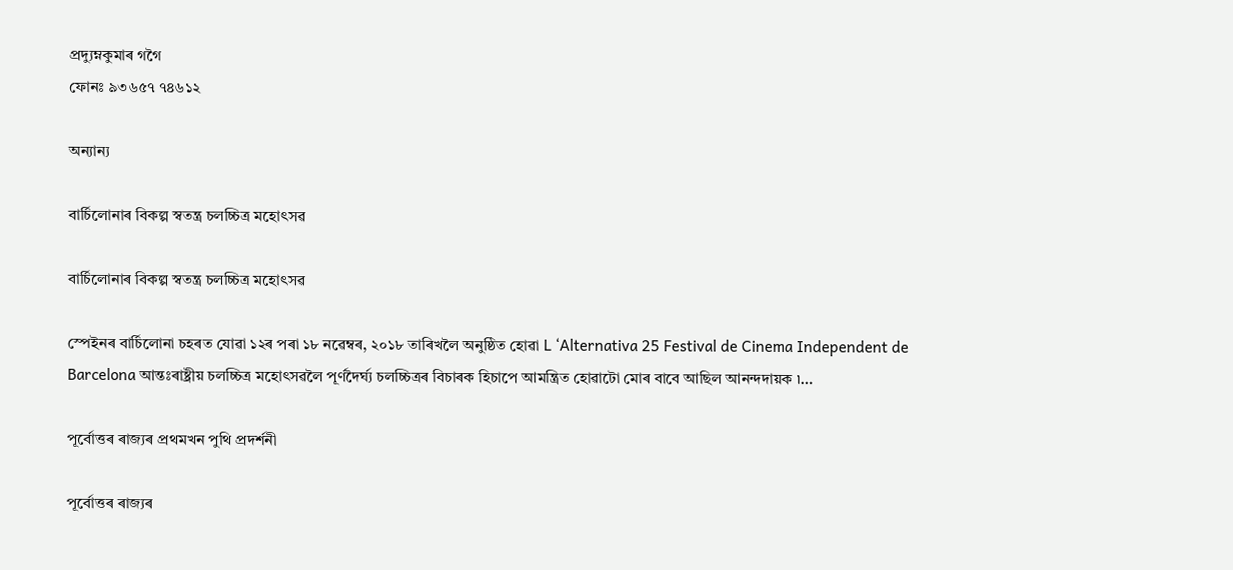প্ৰদ্যুম্নকুমাৰ গগৈ
ফোনঃ ৯৩৬৫৭ ৭৪৬১২

অন্যান্য

বাৰ্চিলোনাৰ বিকল্প স্বতন্ত্ৰ চলচ্চিত্র মহোৎসৱ

বাৰ্চিলোনাৰ বিকল্প স্বতন্ত্ৰ চলচ্চিত্র মহোৎসৱ

স্পেইনৰ বাৰ্চিলোনা চহৰত যোৱা ১২ৰ পৰা ১৮ নৱেম্বৰ, ২০১৮ তাৰিখলৈ অনুষ্ঠিত হোৱা L ‘Alternativa 25 Festival de Cinema Independent de Barcelona আন্তঃৰাষ্ট্ৰীয় চলচ্চিত্ৰ মহোৎসৱলৈ পূৰ্ণদৈৰ্ঘ্য চলচ্চিত্ৰৰ বিচাৰক হিচাপে আমন্ত্ৰিত হোৱাটো মোৰ বাবে আছিল আনন্দদায়ক ৷…

পূৰ্বোত্তৰ ৰাজ্যৰ প্ৰথমখন পুথি প্ৰদৰ্শনী

পূৰ্বোত্তৰ ৰাজ্যৰ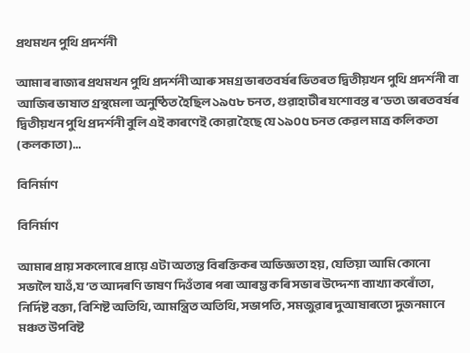প্ৰথমখন পুথি প্ৰদৰ্শনী

আমাৰ ৰাজ্যৰ প্ৰথমখন পুথি প্ৰদৰ্শনী আৰু সমগ্ৰ ভাৰতবৰ্ষৰ ভিতৰত দ্বিতীয়খন পুথি প্ৰদৰ্শনী বা আজিৰ ভাষাত গ্ৰন্থমেলা অনুষ্ঠিত হৈছিল ১৯৫৮ চনত, গুৱাহাটীৰ যশোবন্ত ৰ’ডত৷ ভাৰতবৰ্ষৰ দ্বিতীয়খন পুথি প্ৰদৰ্শনী বুলি এই কাৰণেই কোৱা হৈছে যে ১৯০৫ চনত কেৱল মাত্ৰ কলিকতা (কলকাতা)…

বিনিৰ্মাণ

বিনিৰ্মাণ

আমাৰ প্ৰায় সকলোৰে প্ৰায়ে এটা অত্যন্ত বিৰক্তিকৰ অভিজ্ঞতা হয়, যেতিয়া আমি কোনো সভালৈ যাওঁ,য’ত আদৰণি ভাষণ দিওঁতাৰ পৰা আৰম্ভ কৰি সভাৰ উদ্দেশ্য ব্যাখ্যা কৰোঁতা, নিৰ্দিষ্ট বক্তা, বিশিষ্ট অতিথি, আমন্ত্ৰিত অতিথি, সভাপতি, সমজুৱাৰ দুআষাৰতো দুজনমানে মঞ্চত উপবিষ্ট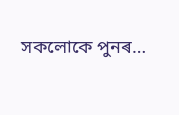সকলোকে পুনৰ…